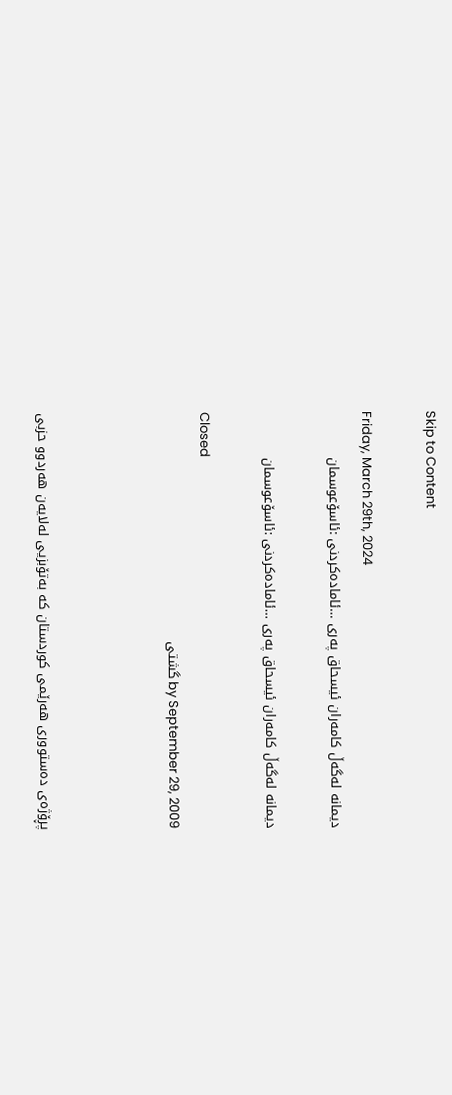Skip to Content

Friday, March 29th, 2024
دیمانه‌ له‌گه‌ڵ کامه‌ران ئیسحاق په‌ری …ئاماده‌كردنی‌ :ئاسۆعوسمان

دیمانه‌ له‌گه‌ڵ کامه‌ران ئیسحاق په‌ری …ئاماده‌كردنی‌ :ئاسۆعوسمان

Closed
by September 29, 2009 گشتی



پڕۆژه‌ی ده‌ستووری هه‌رێمی كوردستان كه‌ به‌تۆبزیی له‌لایه‌ن هه‌ردوو حزبی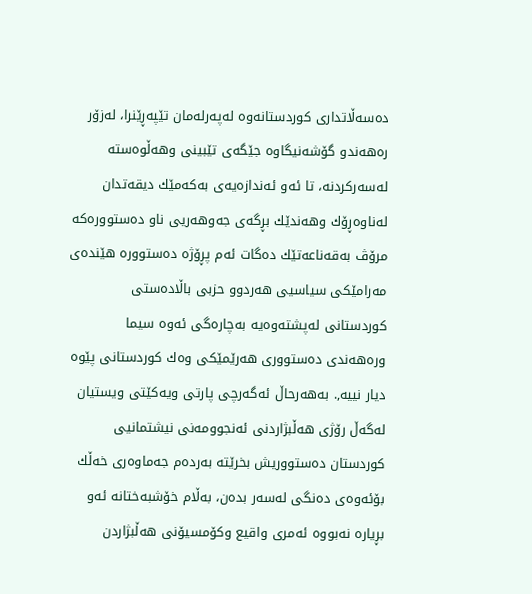ده‌سه‌ڵاتداری كوردستانه‌وه‌ له‌په‌رله‌مان تێپه‌ڕێنرا، له‌زۆر ره‌هه‌ندو گۆشه‌نیگاوه‌ جێگه‌ی تێبینی وهه‌ڵوه‌سته‌ له‌سه‌ركردنه‌، تا ئه‌و ئه‌ندازه‌یه‌ی به‌كه‌مێك دیقه‌تدان له‌ناوه‌ڕۆك وهه‌ندێك بڕگه‌ی جه‌وهه‌ریی ناو ده‌ستووره‌كه‌ مرۆڤ به‌قه‌ناعه‌تێك ده‌گات ئه‌م پڕۆژه‌ ده‌ستووره‌ هێنده‌ی مه‌رامێكی سیاسیی هه‌ردوو حزبی باڵاده‌ستی كوردستانی له‌پشته‌وه‌یه‌ به‌چاره‌گی ئه‌وه‌ سیما وره‌هه‌ندی ده‌ستووری هه‌رێمێكی وه‌ك كوردستانی پێوه‌ دیار نییه‌,. به‌هه‌رحاڵ ئه‌گه‌رچی پارتی ویه‌كێتی ویستیان له‌گه‌ڵ رۆژی هه‌ڵبژاردنی ئه‌نجوومه‌نی نیشتمانیی كوردستان ده‌ستووریش بخرێته‌ به‌رده‌م جه‌ماوه‌ری خه‌ڵك بۆئه‌وه‌ی ده‌نگی له‌سه‌ر بده‌ن، به‌ڵام خۆشبه‌ختانه‌ ئه‌و بڕیاره‌ نه‌بووه‌ ئه‌مری واقیع وكۆمسیۆنی هه‌ڵبژاردن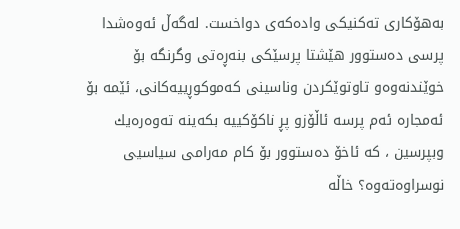به‌هۆكاری ته‌كنیكی واده‌كه‌ی دواخست. له‌گه‌ڵ ئه‌وه‌شدا پرسی ده‌ستوور هێشتا پرسێكی بنه‌ڕه‌تی وگرنگه‌ بۆ خوێندنه‌وه‌و تاوتوێكردن وناسینی كه‌موكوڕییه‌كانی، ئێمه‌ بۆ ئه‌مجاره‌ ئه‌م پرسه‌ ئاڵۆزو پڕ ناكۆكییه‌ بكه‌ینه‌ ته‌وه‌ره‌یك وبپرسین ، كه‌ ئاخۆ ده‌ستوور بۆ كام مه‌رامی سیاسیی نوسراوه‌ته‌وه‌؟ خاڵه‌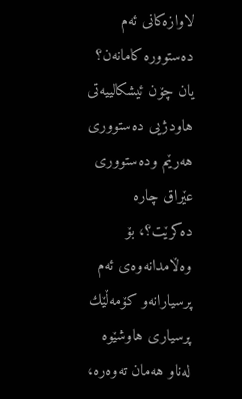لاوازه‌كانی ئه‌م ده‌ستووره‌ كامانه‌ن؟ یان چۆن ئیشكالییه‌تی هاودژیی ده‌ستووری هه‌رێم وده‌ستووری عێراق چاره‌ ده‌كرێت؟، بۆ وه‌ڵامدانه‌وه‌ی ئه‌م پرسیارانه‌و كۆمه‌ڵێك پرسیاری هاوشێوه‌ له‌ناو هه‌مان ته‌وه‌ره‌،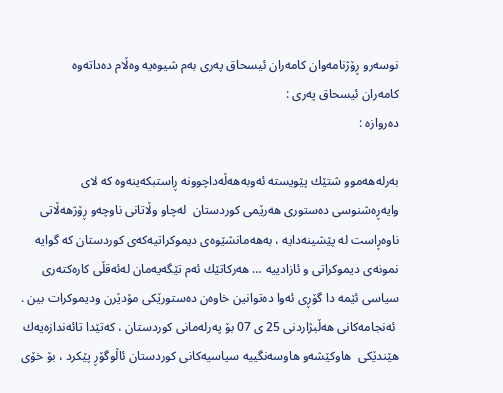نوسه‌رو ڕۆژنامه‌وان كامه‌ران ئیسحاق په‌ری به‌م شیوه‌یه‌ وه‌ڵام ده‌داته‌وه‌
كامه‌ران ئیسحاق په‌ری :
ده‌روازه‌ :

به‌رله‌هه‌موو شتێك پێویسته‌ ئه‌وبه‌هه‌ڵه‌داچوونه‌ ڕاستبكه‌ینه‌وه‌ كه‌ لای وایه‌ڕه‌شنوسی ده‌ستوری هه‌رێمی كوردستان ‌ له‌چاو وڵاتانی ناوچه‌و ڕۆژهه‌ڵاتی ناوه‌ڕاست له‌ پێشینه‌دایه‌ ، به‌هه‌مانشێوه‌ی دیموكراتیه‌كه‌ی كوردستان كه‌ گوایه‌ نمونه‌ی دیموكراتی و ئازادییه‌ … هه‌ركاتێك ئه‌م تێگه‌یه‌مان له‌ئه‌قڵی كاره‌كته‌ری سیاسی ئێمه‌ دا گۆڕی ئه‌وا ده‌توانین خاوه‌ن ده‌ستورێكی مۆدێرن ودیموكرات بین .
 ئه‌نجامه‌كانی هه‌ڵبژاردنی 25 ی 07 بۆ په‌رله‌مانی كوردستان ، كه‌تێدا تائه‌ندازه‌یه‌ك هێندێكی  هاوكێشه‌و هاوسه‌نگییه‌ سیاسیه‌كانی كوردستان ئاڵوگۆڕ پێكرد ، بۆ خۆی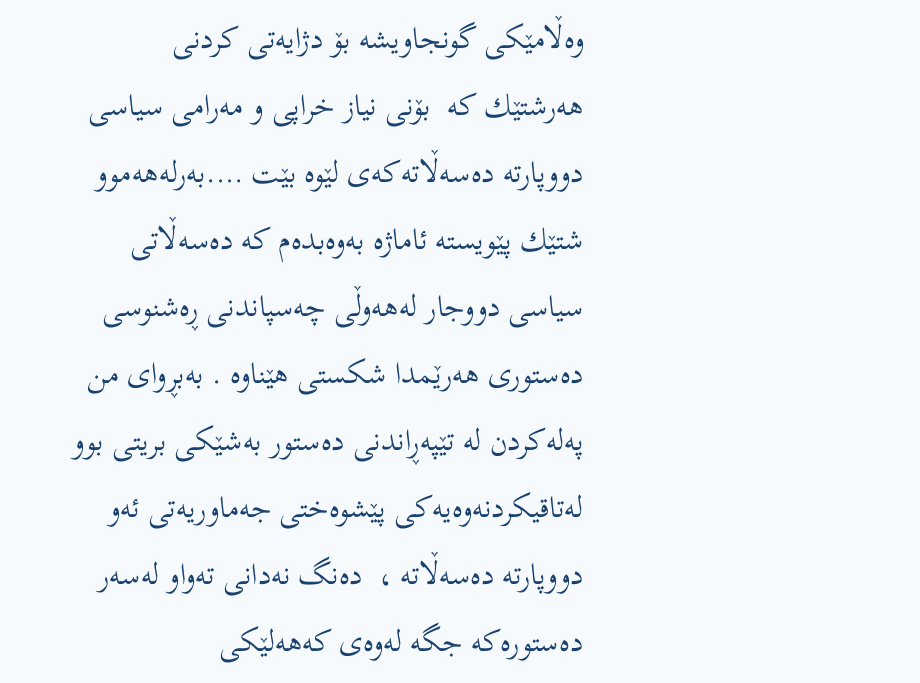وه‌ڵامێكی گونجاویشه‌ بۆ دژایه‌تی كردنی هه‌رشتێك كه‌  بۆنی نیاز خراپی و مه‌رامی سیاسی دووپارته‌ ده‌سه‌ڵاته‌كه‌ی لێوه‌ بێت ….به‌رله‌هه‌موو شتێك پێویسته‌ ئاماژه‌ به‌وه‌بده‌م كه‌ ده‌سه‌ڵاتی سیاسی دووجار له‌هه‌وڵی چه‌سپاندنی ڕه‌شنوسی ده‌ستوری هه‌رێمدا شكستی هێناوه‌ . به‌بڕوای من په‌له‌كردن له‌ تێپه‌ڕاندنی ده‌ستور به‌شێكی بریتی بوو له‌تاقیكردنه‌وه‌یه‌كی پێشوه‌ختی جه‌ماوریه‌تی ئه‌و دووپارته‌ ده‌سه‌ڵاته‌ ،  ده‌نگ نه‌دانی ته‌واو له‌سه‌ر ده‌ستوره‌كه‌ جگه‌ له‌وه‌ی كه‌هه‌لێكی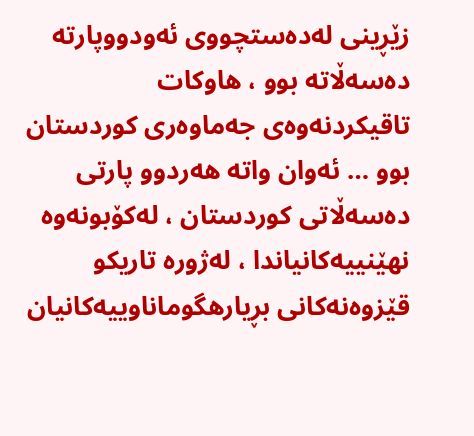زێڕینی له‌ده‌ستچووی ئه‌ودووپارته‌ ده‌سه‌ڵاته‌ بوو ، هاوكات تاقیكردنه‌وه‌ی جه‌ماوه‌ری كوردستان بوو … ئه‌وان واته‌ هه‌ردوو پارتی ده‌سه‌ڵاتی كوردستان ، له‌كۆبونه‌وه‌ نهێنییه‌كانیاندا ، له‌ژوره‌ تاریكو قێزوه‌نه‌كانی بڕیارهگوماناوییه‌‌كانیان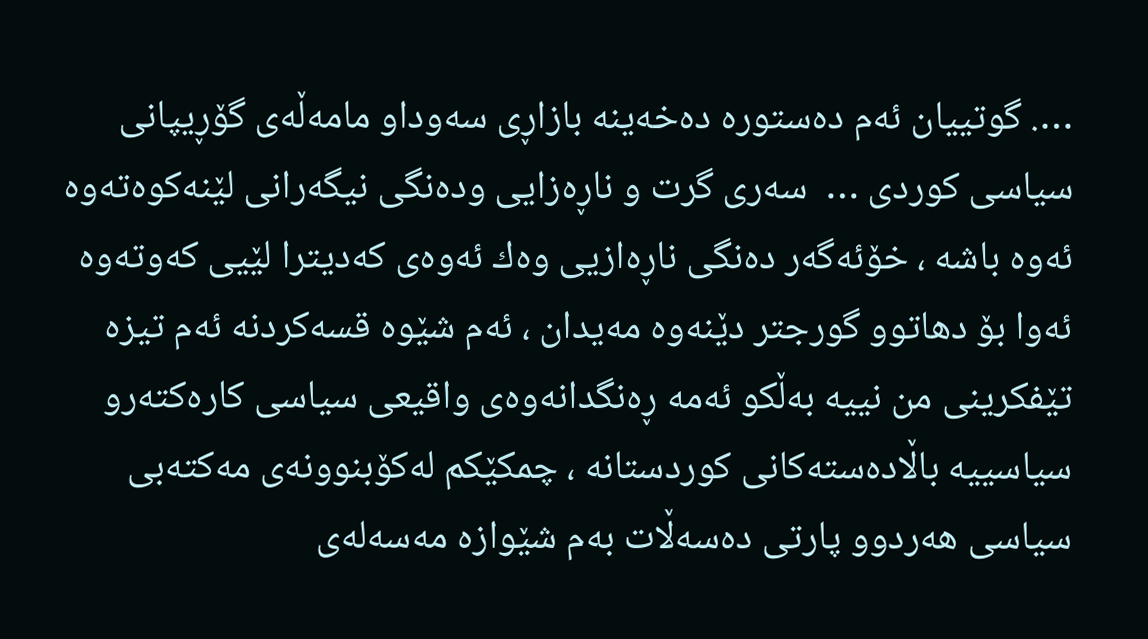…. گوتییان ئه‌م ده‌ستوره‌ ده‌خه‌ینه‌ بازاڕی سه‌وداو مامه‌ڵه‌ی گۆڕیپانی سیاسی كوردی …  سه‌ری گرت و ناڕه‌زایی وده‌نگی نیگه‌رانی لێنه‌كوه‌ته‌وه‌ ئه‌وه‌ باشه‌ ، خۆئه‌گه‌ر ده‌نگی ناڕه‌ازیی وه‌ك ئه‌وه‌ی كه‌دیترا لێیی كه‌وته‌وه‌ ئه‌وا بۆ دهاتوو گورجتر دێنه‌وه‌ مه‌یدان ، ئه‌م شێوه‌ قسه‌كردنه‌ ئه‌م تیزه‌ تێفكرینی من نییه‌ به‌ڵكو ئه‌مه‌ ڕه‌نگدانه‌وه‌ی واقیعی سیاسی كاره‌كته‌رو سیاسییه باڵاده‌سته‌‌كانی كوردستانه‌ ، چمكێكم له‌كۆبنوونه‌ی مه‌كته‌بی سیاسی هه‌ردوو پارتی ده‌سه‌ڵات به‌م شێوازه‌ مه‌سه‌له‌ی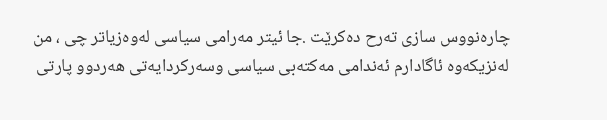چاره‌نووس سازی ته‌رح ده‌كرێت .جا ئیتر مه‌رامی سیاسی له‌وه‌زیاتر چی ، من له‌نزیكه‌وه‌ ئاگادارم ئه‌ندامی مه‌كته‌بی سیاسی وسه‌ركردایه‌تی هه‌ردوو پارتی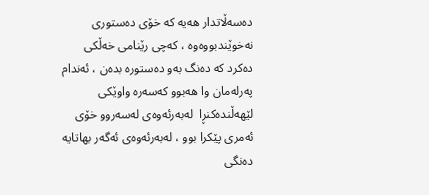ده‌سه‌ڵاتدار هه‌یه‌ كه‌ خۆی ده‌ستوری نه‌خوێندبووه‌وه‌ ، كه‌چی رێنامی خه‌ڵكی ده‌كرد كه‌ ده‌نگ به‌و ده‌ستوره‌ بده‌ن ، ئه‌ندام په‌رله‌مان وا هه‌بوو كه‌سه‌ره‌ واوێكی لێهه‌ڵنده‌كنڕا  له‌به‌رئه‌وه‌ی له‌سه‌روو خۆی ئه‌مری پێكرا بوو ، له‌به‌رئه‌وه‌ی ئه‌گه‌ر بهاتایه‌ ده‌نگی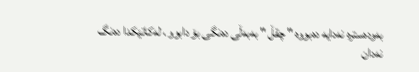به‌وده‌ستره‌ نه‌دایه‌ ده‌بووه‌ " چقڵ " به‌به‌ڵی ده‌نگی بۆ دابوو ، له‌كاتێكدا ده‌نگ نه‌دان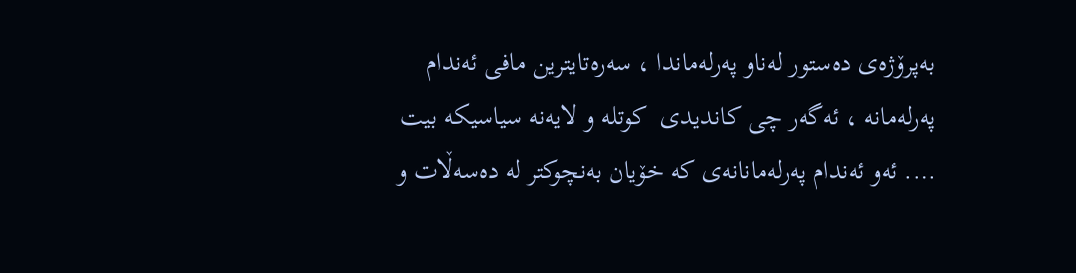به‌پرۆژه‌ی ده‌ستور له‌ناو په‌رله‌ماندا ، سه‌ره‌تایترین مافی ئه‌ندام په‌رله‌مانه‌ ، ئه‌گه‌ر چی كاندیدی  كوتله‌ و لایه‌نه‌ سیاسیكه‌ بیت …. ئه‌و ئه‌ندام په‌رله‌مانانه‌ی كه‌ خۆیان به‌نچوكتر له‌ ده‌سه‌ڵات و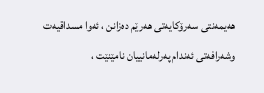هه‌یمه‌نتی سه‌رۆكایه‌تی هه‌رێم ده‌زانن ، ئه‌وا مسداقیه‌ت وشه‌رافه‌تی ئه‌ندام په‌رله‌مانییان نامێنێت ،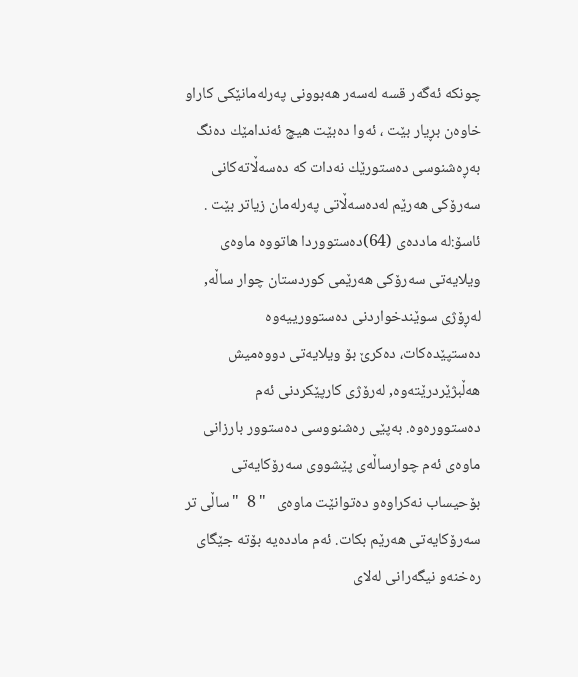چونكه‌ ئه‌گه‌ر قسه‌ له‌سه‌ر هه‌بوونی په‌رله‌مانێكی كاراو خاوه‌ن بڕیار بێت ، ئه‌وا ده‌بێت هیچ ئه‌ندامێك ده‌نگ به‌ڕه‌شنوسی ده‌ستورێك نه‌دات كه‌ ده‌سه‌ڵاته‌كانی سه‌رۆكی هه‌رێم له‌ده‌سه‌ڵاتی په‌رله‌مان زیاتر بێت .
ئاسۆ:له‌ مادده‌ی‌ (64)ده‌ستووردا هاتووه‌ ماوه‌ی ویلایه‌تی سه‌رۆكی‌ هه‌رێمی‌ كوردستان چوار ساڵه‌, له‌ڕۆژی‌ سوێندخواردنی‌ ده‌ستوورییه‌وه‌ ده‌ستپێده‌كات، ده‌كرێ‌ بۆ ویلایه‌تی دووه‌میش هه‌ڵبژێردرێته‌وه‌, له‌رۆژی‌ كارپێكردنی ئه‌م ده‌ستووره‌وه‌. به‌پێی‌ ره‌شنووسی‌ ده‌ستوور بارزانی‌ ماوه‌ی‌ ئه‌م چوارساڵه‌ی‌ پێشووی‌ سه‌رۆكایه‌تی‌ بۆحیساب نه‌كراوه‌و ده‌توانێت ماوه‌ی‌   " 8  "ساڵی تر سه‌رۆكایه‌تی‌ هه‌رێم بكات. ئه‌م مادده‌یه‌ بۆته‌ جێگای‌ ره‌خنه‌و نیگه‌رانی‌ له‌لای‌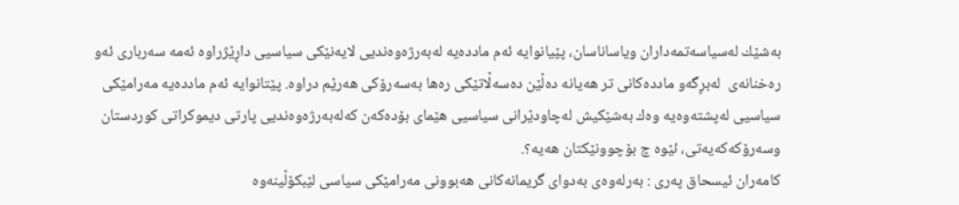به‌شێك له‌سیاسه‌تمه‌داران ویاساناسان، پێیانوایه‌ ئه‌م مادده‌یه‌ له‌به‌رژه‌وه‌ندیی‌ لایه‌نێكی‌ سیاسیی‌ داڕێژراوه‌ ئه‌مه‌ سه‌رباری‌ ئه‌و ره‌خنانه‌ی‌  له‌بڕگه‌و مادده‌كانی‌ تر هه‌یانه‌ ده‌ڵێن ده‌سه‌ڵاتێكی‌ ره‌ها به‌سه‌رۆكی‌ هه‌رێم دراوه‌. پێتانوایه‌ ئه‌م مادده‌یه‌ مه‌رامێكی‌ سیاسیی‌ له‌پشته‌وه‌یه‌ وه‌ك به‌شێكیش له‌چاودێرانی‌ سیاسیی‌ هێمای‌ بۆده‌كه‌ن كه‌له‌به‌رژه‌وه‌ندیی‌ پارتی‌ دیموكراتی كوردستان وسه‌رۆكه‌كه‌یه‌تی‌، ئێوه‌ چ بۆچوونێكتان هه‌یه‌؟.
كامه‌ران ئیسحاق په‌ری : به‌رله‌وه‌ی به‌دوای گریمانه‌كانی هه‌بوونی مه‌رامێكی سیاسی لێبكۆڵینه‌وه‌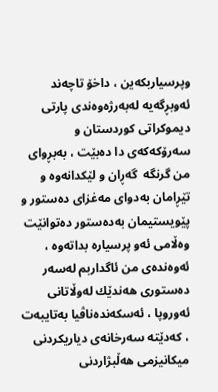وپرسیاربكه‌ین ، داخۆ تاچه‌ند ئه‌وبڕگه‌یه‌ له‌به‌رژه‌وه‌ندی پارتی دیموكراتی كوردستان و سه‌رۆكه‌كه‌ی دا ده‌بێت ، به‌بڕوای من گرنگه‌  گه‌ڕان و لێكدانه‌وه‌ و تێڕامان به‌دوای مه‌غزای ده‌ستور و‌ پێویستیمان به‌ده‌ستور ده‌توانێت وه‌ڵامی ئه‌و پرسیاره‌ بداته‌وه‌ ، ئه‌وه‌نده‌ی من ئاگداربم له‌سه‌ر ده‌ستوری هه‌ندێك له‌وڵاتانی ئه‌وروپا ، ئه‌سكه‌نده‌ناڤیا به‌تایبه‌ت ، كه‌دێته‌ سه‌رخانه‌ی دیاریكردنی میكانیزمی هه‌ڵبژاردنی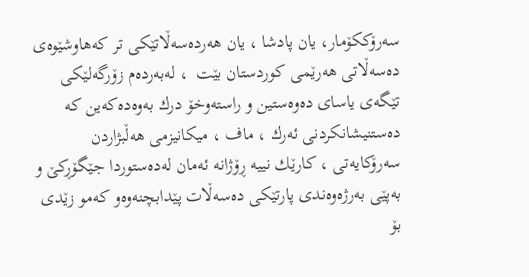سه‌رۆككۆمار، یان پادشا ، یان هه‌رده‌سه‌ڵاتێكی تر كه‌هاوشێوه‌ی ده‌سه‌ڵاتی هه‌رێمی كوردستان بێت  ، له‌به‌رده‌م زۆرگه‌لێكی تێگه‌ی یاسای ده‌وه‌ستین و راسته‌وخۆ د‌رك به‌وه‌ده‌كه‌ین كه‌ ده‌ستنیشانكردنی ئه‌رك ، ماف ، میكانیزمی هه‌ڵبژاردن سه‌رۆكایه‌تی ، كارێك نییه‌ ڕۆژانه‌ ئه‌مان له‌ده‌ستوردا جێگۆڕكێ و به‌پێی به‌رژه‌وه‌ندی پارتێكی ده‌سه‌ڵات پێدابچنه‌وه‌و كه‌مو زێدی بۆ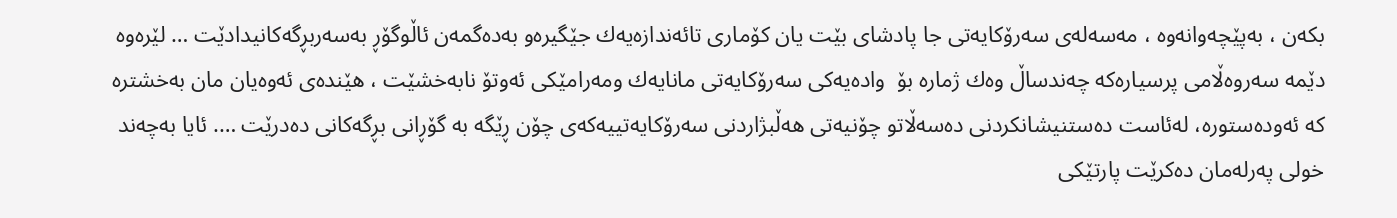بكه‌ن ، به‌پێچه‌وانه‌وه‌ ، مه‌سه‌له‌ی سه‌رۆكایه‌تی جا پادشای بێت یان كۆماری تائه‌ندازه‌یه‌ك جێگیره‌و به‌ده‌گمه‌ن ئاڵوگۆڕ به‌سه‌ربڕگه‌كانیدادێت … لێره‌وه‌ دێمه‌ سه‌روه‌ڵامی پرسیاره‌كه‌ چه‌ندساڵ وه‌ك ژماره‌ بۆ  واده‌یه‌كی سه‌رۆكایه‌تی مانایه‌ك ومه‌رامێكی ئه‌وتۆ نابه‌خشێت ، هێنده‌ی ئه‌وه‌یان مان به‌خشتره‌ كه‌ ئه‌وده‌ستوره‌، له‌ئاست ده‌ستنیشانكردنی ده‌سه‌ڵاتو چۆنیه‌تی هه‌ڵبژاردنی سه‌رۆكایه‌تییه‌كه‌ی چۆن ڕێگه‌ به‌ گۆڕانی بڕگه‌كانی ده‌درێت …. ئایا به‌چه‌ند خولی په‌رله‌مان ده‌كرێت پارتێكی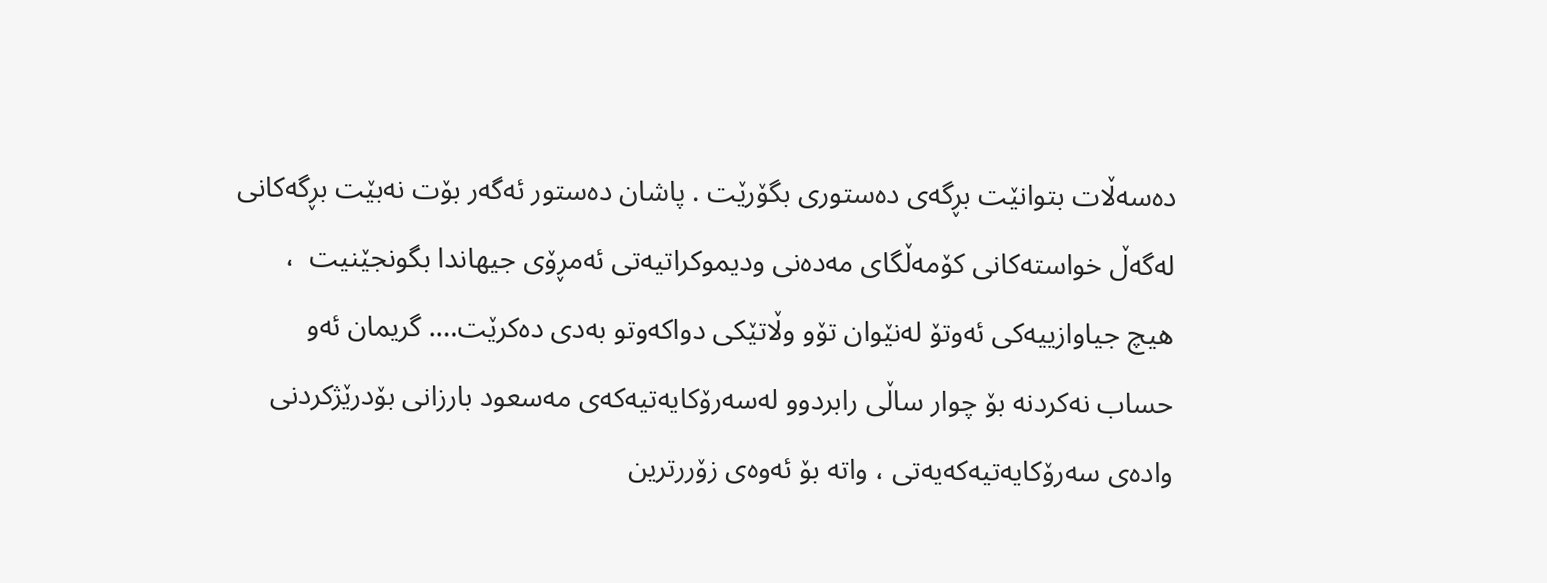ده‌سه‌ڵات بتوانێت بڕگه‌ی ده‌ستوری بگۆرێت . پاشان ده‌ستور ئه‌گه‌ر بۆت نه‌بێت بڕگه‌كانی له‌گه‌ڵ خواسته‌كانی كۆمه‌ڵگای مه‌ده‌نی ودیموكراتیه‌تی ئه‌مڕۆی جیهاندا بگونجێنیت  ، هیچ جیاوازییه‌كی ئه‌وتۆ له‌نێوان تۆو وڵاتێكی دواكه‌وتو به‌دی ده‌كرێت…. گریمان ئه‌و حساب نه‌كردنه‌ بۆ چوار ساڵی رابردوو له‌سه‌رۆكایه‌تیه‌كه‌ی مه‌سعود بارزانی بۆدرێژكردنی واده‌ی سه‌رۆكایه‌تیه‌كه‌یه‌تی ، واته‌ بۆ ئه‌وه‌ی زۆررترین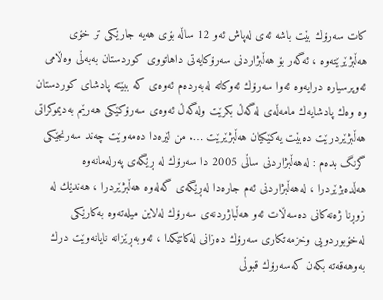كات سه‌رۆك بێت باشه‌ ئه‌ی له‌پاش ئه‌و 12 ساڵه‌ بۆی هه‌یه‌ جارێكی تر خۆی هه‌ڵبژێرێته‌وه‌ ، ئه‌گه‌ر بۆ هه‌ڵبژاردنی سه‌رۆكایه‌تی داهاتووی كوردستان به‌به‌ڵی وه‌ڵامی ئه‌وپرسیاره‌ درایه‌وه‌ ئه‌وا سه‌رۆك ئه‌وكاته‌ له‌به‌رده‌م ئه‌وه‌ی كه‌ ببێته‌ پادشای كوردستان وه‌ وه‌ك پادشایه‌ك مامه‌ڵه‌ی له‌گه‌ڵ بكرێت وله‌گه‌ڵ ئه‌وه‌ی سه‌رۆكێكی هه‌رێم به‌دیموكراتی هه‌ڵبژێردرێت ده‌بێت یه‌كێكیان هه‌ڵبژێرێت …. من لێره‌دا ده‌مه‌وێت چه‌ند سه‌رنجێكی گرنگ بده‌م : له‌هه‌ڵبژاردنی ساڵی 2005 دا سه‌رۆك له‌ ڕێگه‌ی په‌رله‌مانه‌وه‌ هه‌ڵده‌بژێردرا ، له‌هه‌ڵبژاردنی ئه‌م جاره‌دا له‌ڕێگه‌ی گه‌له‌وه‌ هه‌ڵبژێردرا ، هه‌ندێك له‌ زوڕنا ژه‌نه‌كانی ده‌سه‌ڵات ئه‌و هه‌ڵباژردنه‌ی سه‌رۆك له‌لاین میله‌ته‌وه‌ به‌كارێكی له‌خۆبوردویی وخزمه‌تكاری سه‌رۆك ده‌زانی له‌كاتێكدا ، ئه‌وبه‌ڕێزانه‌ نایانه‌وێت درك به‌وهه‌قه‌ته‌ بكه‌ن كه‌سه‌رۆك قبوڵی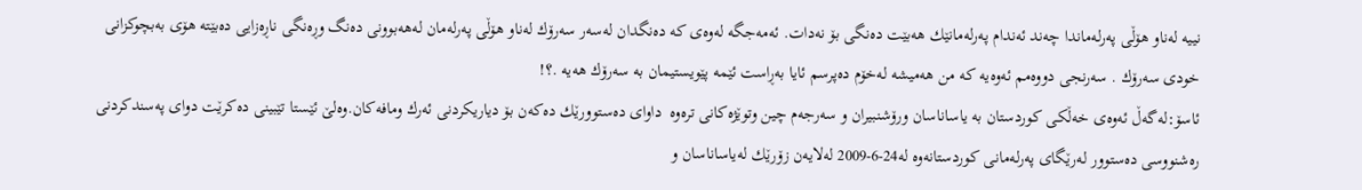نییه‌ له‌ناو هۆڵی په‌رله‌ماندا چه‌ند ئه‌ندام په‌رله‌مانێك هه‌بێت ده‌نگی بۆ نه‌دات. ئه‌مه‌جگه‌ له‌وه‌ی كه‌ ده‌نگدان له‌سه‌ر سه‌رۆك له‌ناو هۆڵی په‌رله‌مان له‌هه‌بوونی ده‌نگ وڕه‌نگی ناڕه‌زایی ده‌بێته‌ هۆی به‌بچوكزانی خودی سه‌رۆك . سه‌رنجی دووه‌مم ئه‌وه‌یه‌ كه‌ من هه‌میشه‌ له‌خۆم ده‌پرسم ئایا به‌ڕاست ئێمه‌ پێویستیمان به ‌سه‌رۆك هه‌یه‌ .؟!
ئاسۆ:له‌گه‌ڵ ئه‌وه‌ی‌ خه‌ڵكی‌ كوردستان به‌ یاساناسان ورۆشنبیران و سه‌رجه‌م چین وتوێژه‌كانی‌ تره‌وه‌  داوای‌ ده‌ستوورێك ده‌كه‌ن بۆ دیاریكردنی‌ ئه‌رك ومافه‌كان.وه‌لێ‌ ئێستا تێبینی‌ ده‌كرێت دوای‌ په‌سندكردنی‌ ره‌شنووسی‌ ده‌ستوور له‌رێگای‌ په‌رله‌مانی‌ كوردستانه‌وه‌ له‌24-6-2009 له‌لایه‌ن زۆرێك له‌یاساناسان و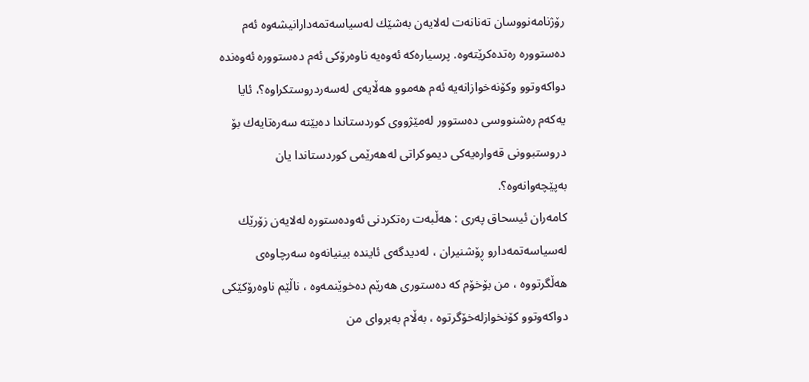رۆژنامه‌نووسان ته‌نانه‌ت له‌لایه‌ن به‌شێك له‌سیاسه‌تمه‌دارانیشه‌وه‌ ئه‌م ده‌ستووره‌ ره‌تده‌كرێته‌وه‌. پرسیاره‌كه‌ ئه‌وه‌یه‌ ناوه‌رۆكی‌ ئه‌م ده‌ستووره‌ ئه‌وه‌نده‌ دواكه‌وتوو وكۆنه‌خوازانه‌یه‌ ئه‌م هه‌موو هه‌ڵایه‌ی‌ له‌سه‌ردروستكراوه‌؟، ئایا یه‌كه‌م ره‌شنووسی‌ ده‌ستوور له‌مێژووی‌ كوردستاندا ده‌بێته‌ سه‌ره‌تایه‌ك بۆ دروستبوونی‌ قه‌واره‌یه‌كی‌ دیموكراتی‌ له‌هه‌رێمی‌ كوردستاندا یان به‌پێچه‌وانه‌وه‌؟.
كامه‌ران ئیسحاق په‌ری : هه‌ڵبه‌ت ره‌تكردنی ئه‌وده‌ستوره‌ له‌لایه‌ن زۆرێك له‌سیاسه‌تمه‌دارو ڕۆشنیران ، له‌دیدگه‌ی ئاینده‌ بینیانه‌وه‌ سه‌رچاوه‌ی هه‌ڵگرتووه‌ ، من بۆخۆم كه‌ ده‌ستوری هه‌رێم ده‌خوێنمه‌وه‌ ، ناڵێم ناوه‌رۆكێكی دواكه‌وتوو كۆنخوازله‌خۆگرتوه‌ ، به‌ڵام به‌بروای من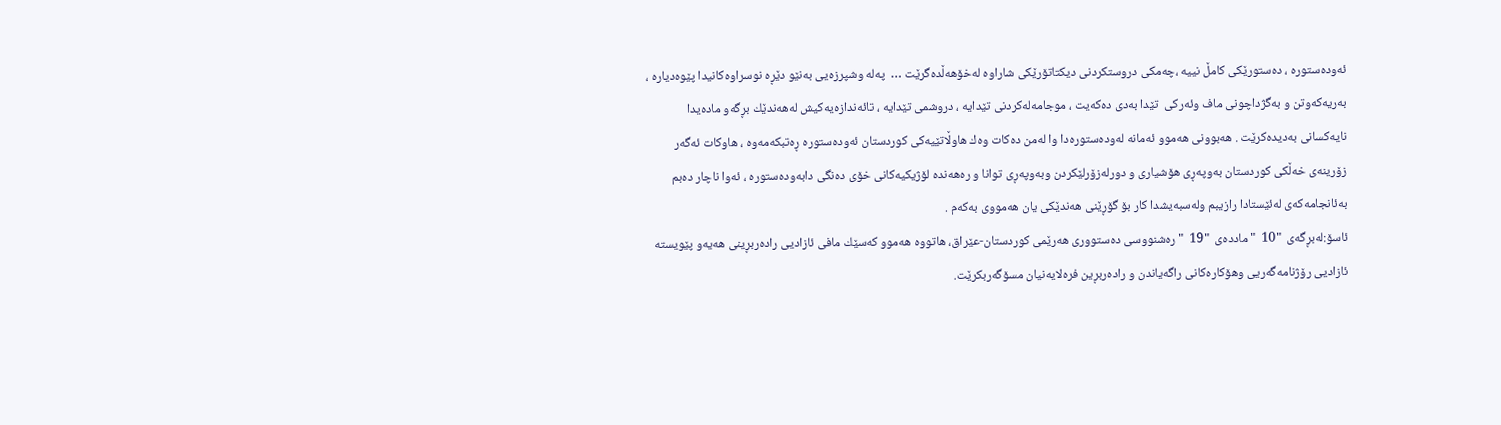ئه‌وده‌ستوره‌ ، ده‌ستورێكی كامڵ نییه‌ ،چه‌مكی دروستكردنی دیكتاتۆرێكی شاراوه‌ له‌خۆهه‌ڵده‌گرێت …  په‌له‌ وشپرزه‌یی به‌نێو دێڕه‌ نوسراوه‌كانیدا پێوه‌دیاره‌ ، به‌ریه‌كه‌وتن و به‌گژداچونی ماف وئه‌ركی  تێدا به‌دی ده‌كه‌یت ، موجامه‌له‌كردنی تێدایه‌ ، دروشمی تێدایه‌ ، تائه‌ندازه‌یه‌كیش له‌هه‌ندێك بڕگه‌و ماده‌یدا نایه‌كسانی به‌دیده‌كرێت‌ . هه‌بوونی هه‌موو ئه‌مانه‌ له‌وده‌ستوره‌دا وا له‌من ده‌كا‌ت وه‌ك هاوڵاتێیه‌كی كوردستان ئه‌وده‌ستوره‌ ڕه‌تبكه‌مه‌وه‌ ، هاوكات ئه‌گه‌ر زۆرینه‌ی خه‌ڵكی كوردستان به‌وپه‌ڕی هۆشیاری و دورله‌زۆرلێكردن وبه‌وپه‌ڕی توانا و ره‌هه‌نده‌ لۆژیكیه‌كانی خۆی ده‌نگی دابه‌وده‌ستوره‌ ، ئه‌وا ناچار ده‌بم به‌ئانجامه‌كه‌ی له‌ئێستادا رازیبم وله‌سبه‌یشدا كار بۆ گۆڕێنی هه‌ندێكی یان هه‌مووی به‌كه‌م .
ئاسۆ:له‌بڕگه‌ی‌  "10  " مادده‌ی‌  "19  " ره‌شنووسی‌ ده‌ستووری‌ هه‌رێمی‌ كوردستان-عێراق، هاتووه‌ هه‌موو كه‌سێك مافی‌ ئازادیی‌ راده‌ربڕینی‌ هه‌یه‌و پێویسته‌ ئازادیی‌ رۆژنامه‌گه‌ریی‌ وهۆكاره‌كانی‌ راگه‌یاندن و راده‌ربڕین فره‌لایه‌نیان مسۆگه‌ربكرێت.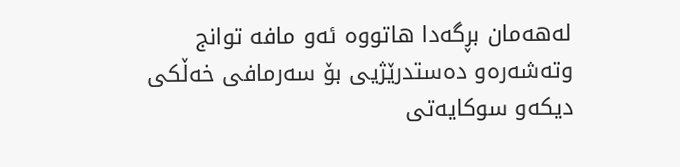له‌هه‌مان بڕگه‌دا هاتووه‌ ئه‌و مافه‌ توانج وته‌شه‌ره‌و ده‌ستدرێژیی‌ بۆ سه‌رمافی‌ خه‌ڵكی‌ دیكه‌و سوكایه‌تی‌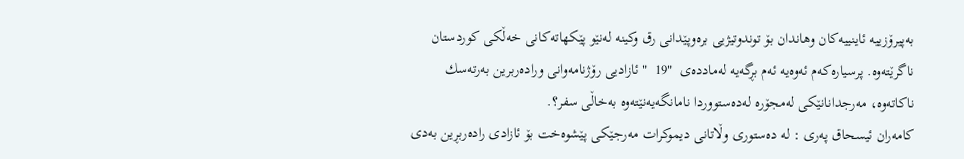به‌پیرۆزییه‌ ئاینییه‌كان وهاندان بۆ توندوتیژیی‌ بره‌وپێدانی‌ رق وكینه‌ له‌نێو پێكهاته‌كانی‌ خه‌ڵكی‌ كوردستان ناگرێته‌وه‌. پرسیاره‌كه‌م ئه‌وه‌یه‌ ئه‌م بڕگه‌یه‌ له‌مادده‌ی‌  "19  " ئازادیی‌ رۆژنامه‌وانی‌ وراده‌ربرین به‌رته‌سك ناكاته‌وه‌، مه‌رجدانانێكی‌ له‌مجۆره‌ له‌ده‌ستووردا نامانگه‌یه‌نێته‌وه‌ به‌خاڵی‌ سفر؟.
كامه‌ران ئیسحاق په‌ری : له‌ ده‌ستوری وڵاتانی دیموكرات مه‌رجێكی پێشوه‌خت بۆ ئازادی راده‌ربڕین به‌دی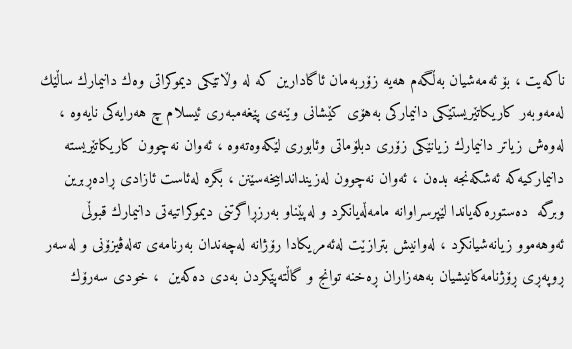ناكه‌یت ، بۆ ئه‌مه‌شیان به‌ڵگه‌م هه‌یه‌ زۆربه‌مان ئاگادارین كه‌ له‌ وڵاتێكی دیموكراتی وه‌ك دانیمارك ساڵێك له‌مه‌وبه‌ر كاریكاتێریستێكی دانیماركی به‌هۆی كێشانی وێنه‌ی پێغه‌مبه‌ری ئیسلام چ هه‌رایه‌كی نایه‌وه‌ ، له‌وه‌ش زیاتر دانیمارك زیانێكی زۆری دبلۆماتی وئابوری لێكه‌وه‌ته‌وه‌ ، ئه‌وان نه‌چوون كاریكاتێریسته‌ دانیماركیه‌كه‌ ئه‌شكه‌نجه‌ بده‌ن ، ئه‌وان نه‌چوون له‌زینداندابیخه‌سێنن ، بگره‌ له‌ئاست ئازادی ڕاده‌ڕبرین وبرگه‌  ده‌ستوره‌كه‌یاندا لێپرسراوانه‌ مامه‌ڵه‌یانكرد و له‌پێناو به‌رزڕاگرتنی دیموكراتیه‌تی دانیمارك قبوڵی ئه‌وهه‌موو زیانه‌شیانكرد ، له‌وانیش بترازێت له‌ئه‌مریكادا رۆژانه‌ له‌چه‌ندان به‌رنامه‌ی ته‌له‌ڤیزۆنی و له‌سه‌ر ڕوپه‌ڕی ڕۆژنامه‌كانیشیان به‌هه‌زاران ڕه‌خنه‌ توانج و گاڵته‌پێكردن به‌دی ده‌كه‌ین  ، خودی سه‌رۆك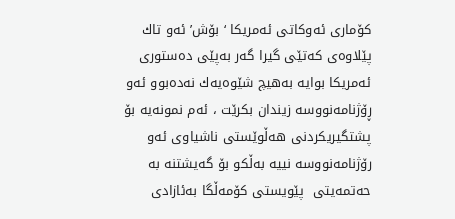كۆماری ئه‌وكاتی ئه‌مریكا ‘ بۆش’ ئه‌و تاك پێلاوه‌ی كه‌تێی گیرا گه‌ر به‌پێی ده‌ستوری ئه‌مریكا بوایه‌ به‌هیچ شێوه‌یه‌ك نه‌ده‌بوو ئه‌و ڕۆژنامه‌نووسه‌ زیندان بكرێت ، ئه‌م نمونه‌یه‌ بۆ پشتگیریكردنی هه‌ڵوێستی ناشیاوی ئه‌و رۆژنامه‌نووسه‌ نییه‌ به‌ڵكو بۆ گه‌یشتنه‌ به‌ حه‌تمه‌یتی  پێویستی كۆمه‌ڵگا به‌ئازادی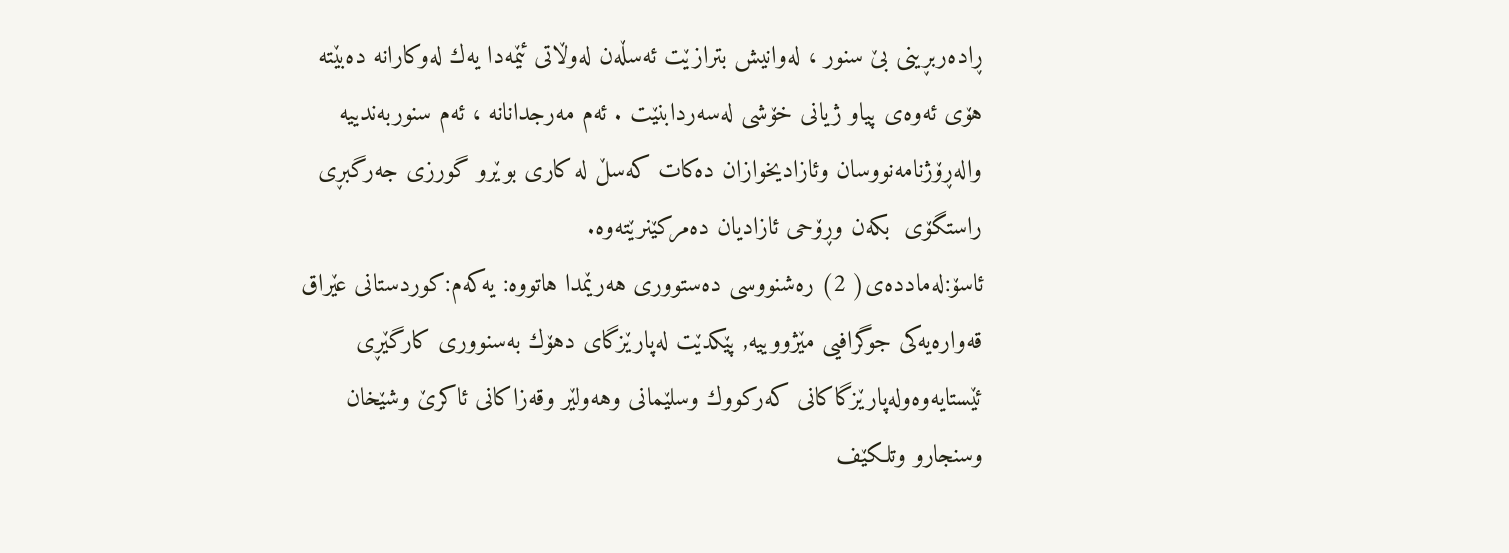ڕاده‌ربڕینی بێ سنور ، له‌وانیش بترازێت ئه‌سڵه‌ن له‌وڵاتی ئێمه‌دا یه‌ك له‌وكارانه‌ ده‌بێته‌ هۆی ئه‌وه‌ی پیاو ژیانی خۆشی له‌سه‌ردابنێت . ئه‌م مه‌رجدانانه‌ ، ئه‌م سنوربه‌ندییه‌ واله‌ڕۆژنامه‌نووسان وئازادیخوازان ده‌كات كه‌سڵ له‌ كاری بوێرو گورزی جه‌رگبڕی راستگۆی  بكه‌ن وڕۆحی ئازادیان ده‌مركێنرێته‌وه‌.
ئاسۆ:له‌مادده‌ی‌( 2) ره‌شنووسی‌ ده‌ستووری‌ هه‌رێمدا هاتووه‌: یه‌كه‌م:كوردستانی عێراق قه‌واره‌یه‌كی‌ جوگرافیی‌ مێژووییه‌, پێكدێت له‌پارێزگای دهۆك به‌سنووری كارگێڕی ئێستایه‌وه‌وله‌پارێزگاكانی كه‌ركووك وسلێمانی وهه‌ولێر وقه‌زاكانی ئاكرێ وشێخان وسنجارو وتلكێف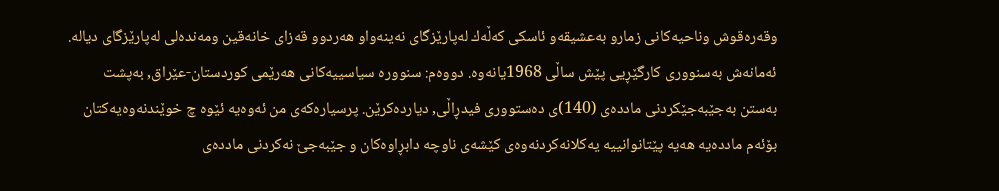وقه‌ره‌قوش وناحیه‌كانی زمارو به‌عشیقه‌و ئاسكی كه‌ڵه‌ك له‌پارێزگای نه‌ینه‌واو هه‌ردوو قه‌زای خانه‌قین ومه‌نده‌لی له‌پارێزگای دیاله‌. ئه‌مانه‌ش به‌سنووری كارگێڕیی‌ پێش ساڵی 1968یانه‌وه‌. دووه‌م: سنووره‌ سیاسییه‌كانی‌ هه‌رێمی كوردستان-عێراق, به‌پشت به‌ستن به‌جێبه‌جێكردنی‌ مادده‌ی‌ (140)ی‌ ده‌ستووری‌ فیدڕاڵی, دیارده‌كرێن. پرسیاره‌كه‌ی‌ من ئه‌وه‌یه‌ ئێوه‌ چ خوێندنه‌وه‌یه‌كتان بۆئه‌م مادده‌یه‌ هه‌یه‌ پێتانوانییه‌ یه‌كلانه‌كردنه‌وه‌ی‌ كێشه‌ی‌ ناوچه‌ دابڕاوه‌كان و جێبه‌جێ‌ نه‌كردنی‌ مادده‌ی‌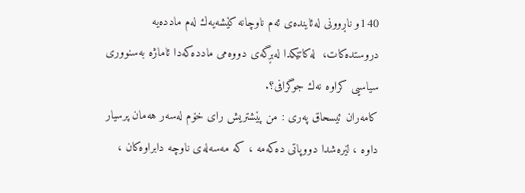140و ناڕوونی‌ له‌ئاینده‌ی‌ ئه‌م ناوچانه‌ كێشه‌یه‌ك له‌م مادده‌یه‌ دروستده‌كات،  له‌كاتێكدا له‌بڕگه‌ی‌ دووه‌می‌ مادده‌كه‌دا ئاماژه‌ به‌سنووری‌ سیاسیی‌ كراوه‌ نه‌ك جوگرافی‌؟.
كامه‌ران ئیسحاق په‌ری : من پێشتریش رای خۆم له‌سه‌ر هه‌مان پرسیار داوه‌ ، لێره‌شدا دووپاتی ده‌كه‌مه‌ ، كه‌ مه‌سه‌له‌ی ناوچه‌ دابراوه‌كان ،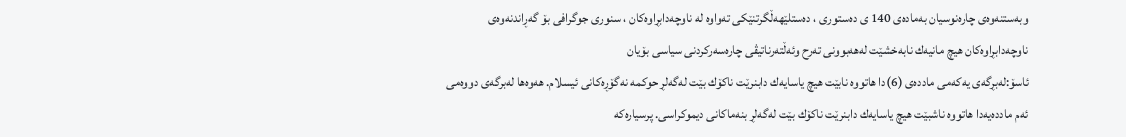وبه‌ستنه‌وه‌ی چاره‌نوسیان به‌ماده‌ی 140 ی ده‌ستوری ، ده‌ستلێهه‌ڵگرتنێكی ته‌واوه‌ له‌ ناوچه‌دابڕاوه‌كان ، سنوری جوگرافی بۆ گه‌ڕاندنه‌وه‌ی ناوچه‌دابڕاوه‌كان هیچ مانیه‌ك نابه‌خشێت له‌هه‌بوونی ته‌رح وئه‌ڵته‌رناتیڤی چاره‌سه‌ركردنی سیاسی بۆیان
ئاسۆ:له‌بڕگه‌ی‌ یه‌كه‌می‌ مادده‌ی‌ (6)دا هاتووه‌ نابێت هیچ یاسایه‌ك دابنرێت ناكۆك بێت له‌گه‌لڕ حوكمه‌ نه‌گۆڕه‌كانی ئیسلام. هه‌وه‌ها له‌برگه‌ی‌ دووه‌می‌ ئه‌م مادده‌یه‌دا هاتووه‌ ناشبێت هیچ یاسایه‌ك دابنرێت ناكۆك بێت له‌گه‌لڕ بنه‌ماكانی دیموكراسی. پرسیاره‌كه‌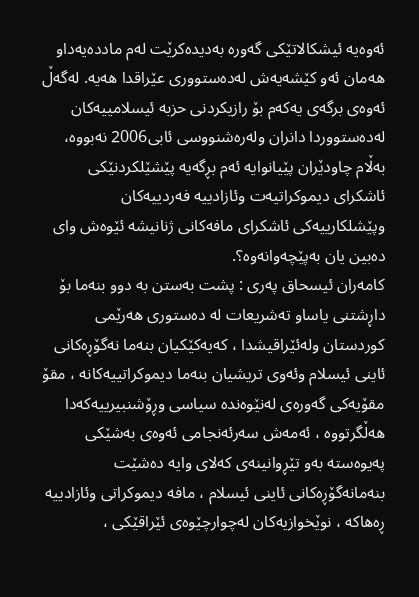ئه‌وه‌یه‌ ئیشكالاتێكی‌ گه‌وره‌ به‌دیده‌كرێت له‌م مادده‌یه‌داو هه‌مان ئه‌و كێشه‌یه‌ش له‌ده‌ستووری‌ عێراقدا هه‌یه‌. له‌گه‌ڵ ئه‌وه‌ی‌ برگه‌ی‌ یه‌كه‌م بۆ رازیكردنی‌ حزبه‌ ئیسلامییه‌كان له‌ده‌ستووردا دانران وله‌ره‌شنووسی‌ ئابی‌2006 نه‌بووه‌، به‌ڵام چاودێران پێیانوایه‌ ئه‌م بڕگه‌یه‌ پێشێلكردنێكی‌ ئاشكرای‌ دیموكراتیه‌ت وئازادییه‌ فه‌ردییه‌كان وپێشلكارییه‌كی‌ ئاشكرای‌ مافه‌كانی‌ ژنانیشه‌ ئێوه‌ش وای‌ ده‌بین یان به‌پێچه‌وانه‌وه‌؟.
كامه‌ران ئیسحاق په‌ری : پشت به‌ستن به‌ دوو بنه‌ما بۆ داڕشتنی یاساو ته‌شریعات له‌ ده‌ستوری هه‌رێمی كوردستان وله‌ئێراقیشدا ، كه‌یه‌كێكیان بنه‌ما نه‌گۆڕه‌كانی ئاینی ئیسلام وئه‌وی تریشیان بنه‌ما دیموكراتییه‌كانه‌ ، مقۆ مقۆیه‌كی گه‌وره‌ی له‌نێوه‌نده ‌سیاسی وڕۆشنبیرییه‌كه‌‌دا هه‌ڵگرتووه‌ ، ئه‌مه‌ش سه‌رئه‌نجامی ئه‌وه‌ی به‌شێكی په‌یوه‌سته‌ به‌و تێڕوانینه‌ی كه‌لای وایه‌ ده‌شێت بنه‌مانه‌گۆڕه‌كانی ئاینی ئیسلام ، مافه‌ دیموكراتی وئازادییه‌ ڕه‌هاكه‌ ، نوێخوازیه‌كان له‌چوارچێوه‌ی ئێراقێكی ،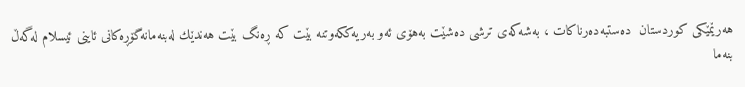هه‌رێمێكی كوردستان  ده‌ستبه‌ده‌رناكات ، به‌شه‌كه‌ی ترشی ده‌شێت به‌هۆی ئه‌و به‌ریه‌ككه‌وتنه‌ بێت كه‌ ڕه‌نگ بێت هه‌ندێك له‌بنه‌مانه‌گۆڕه‌كانی ئاینی ئیسلام له‌گه‌ڵ بنه‌ما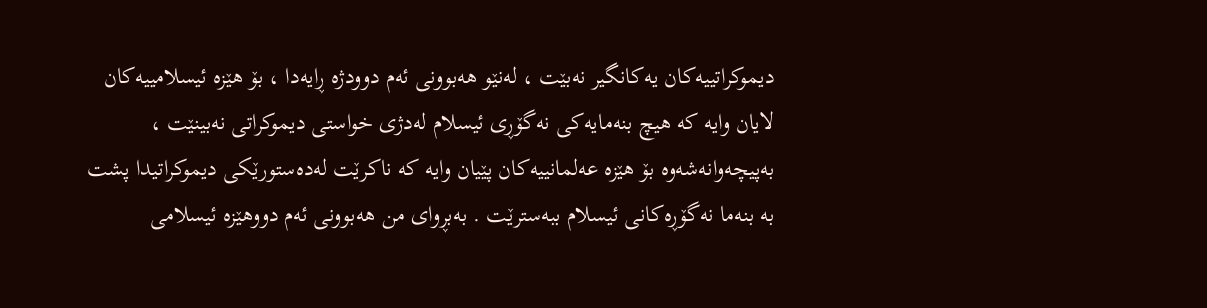دیموكراتییه‌كان یه‌كانگیر نه‌بێت ، له‌نێو هه‌بوونی ئه‌م دوودژه‌ ڕایه‌دا ، بۆ هێزه‌ ئیسلامییه‌كان لایان وایه‌ كه‌ هیچ بنه‌مایه‌كی نه‌گۆڕی ئیسلام له‌دژی خواستی دیموكراتی نه‌بینێت ، به‌پیچه‌وانه‌شه‌وه‌ بۆ هێزه‌ عه‌لمانییه‌كان پێیان وایه‌ كه‌ ناكرێت له‌ده‌ستورێكی دیموكراتیدا پشت به‌ بنه‌ما نه‌گۆڕه‌كانی ئیسلام ببه‌سترێت . به‌بڕوای من هه‌بوونی ئه‌م دووهێزه‌ ئیسلامی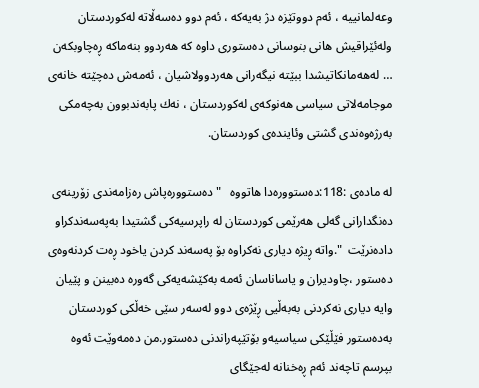وعه‌لمانییه‌ ، ئه‌م دووتێزه‌ دژ به‌یه‌كه‌ ، ئه‌م دوو ده‌سه‌ڵاته‌ له‌كوردستان وله‌ئێراقیش هانی بنوسانی ده‌ستوری داوه‌ كه‌ هه‌ردوو بنه‌ماكه‌ ڕه‌چاوبكه‌ن  … له‌هه‌مانكاتیشدا ببێته‌ نیگه‌رانی هه‌ردوولاشیان ، ئه‌مه‌ش ده‌چێته‌ خانه‌ی موجامه‌لاتی سیاسی هه‌نوكه‌ی له‌كوردستان ، نه‌ك پابه‌ندبوون به‌چه‌مكی به‌رژه‌وه‌ندی گشتی وئاینده‌ی كوردستان.

له‌ ماده‌ی‌ :118:ده‌ستووره‌دا هاتووه‌   " ده‌ستووره‌پاش ره‌زامه‌ندی‌ زۆرینه‌ی‌ ده‌نگدارانی‌ گه‌لی‌ هه‌رێمی‌ كوردستان له‌ راپرسیه‌كی‌ گشتیدا به‌په‌سه‌ندكراو داده‌نرێت  ".واته‌ ڕیژه‌ دیاری‌ نه‌كراوه‌ بۆ په‌سه‌ند كردن یاخود ڕه‌ت كردنه‌وه‌ی‌ ده‌ستور ،چاودیران و یاساناسان ئه‌مه‌ به‌كێشه‌یه‌كی‌ گه‌وره‌ ده‌بینن و پێیان وایه‌ دیاری‌ نه‌كردنی‌ به‌به‌ڵیی‌ ڕێژه‌ی‌ دوو له‌سه‌ر سێی‌ خه‌ڵكی‌ كوردستان به‌ده‌ستور فێڵێكی‌ سیاسیه‌و بۆتێپه‌راندنی‌ ده‌ستور.من ده‌مه‌وێت ئه‌وه‌ بپرسم تاچه‌ند ئه‌م ڕه‌خنانه‌ له‌جێگای‌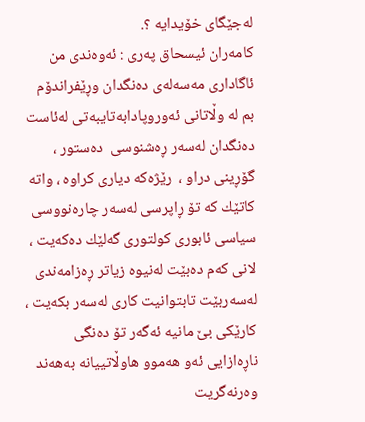له‌جێگای‌ خۆیدایه‌ ؟.
كامه‌ران ئیسحاق په‌ری : ئه‌وه‌ندی من ئاگاداری مه‌سه‌له‌ی ده‌نگدان وڕێفراندۆم بم له‌ وڵاتانی ئه‌وروپادابه‌تایبه‌تی له‌ئاست ده‌نگدان له‌سه‌ر ڕه‌شنوسی  ده‌ستور ، گۆڕینی دراو ،  رێژه‌كه‌ دیاری كراوه‌ ، واته‌ كاتێك كه‌ تۆ ڕاپرسی له‌سه‌ر چاره‌نووسی سیاسی ئابوری كولتوری گه‌لێك ده‌كه‌یت ، لانی كه‌م ده‌بێت له‌نیوه‌ زیاتر ڕه‌زامه‌ندی له‌سه‌ربێت تابتوانیت كاری له‌سه‌ر بكه‌یت ، كارێكی بێ مانیه‌ ئه‌گه‌ر تۆ ده‌نگی ناڕه‌ازایی ئه‌و هه‌موو ‌هاوڵاتییانه‌ به‌هه‌ند وه‌رنه‌گریت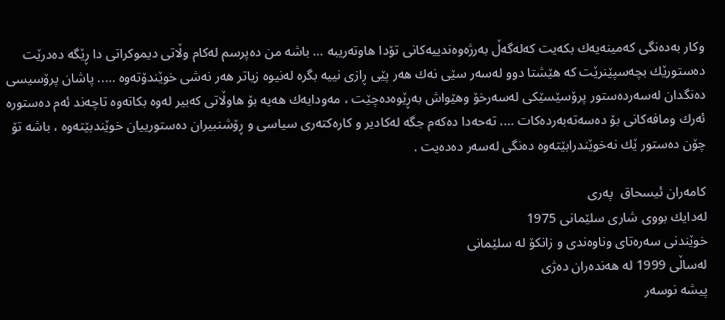وكار به‌ده‌نگی كه‌مینه‌یه‌ك بكه‌یت كه‌له‌گه‌ڵ به‌رژه‌وه‌ندییه‌كانی تۆدا هاوته‌ریبه‌ … باشه‌ من ده‌پرسم له‌كام وڵاتی دیموكراتی دا ڕێگه‌ ده‌درێت ده‌ستورێك بچه‌سپێنرێت كه‌ هێشتا دوو له‌سه‌ر سێی نه‌ك هه‌ر پێی ڕازی نییه‌ بگره‌ له‌نیوه‌ زیاتر هه‌ر نه‌شی خوێندۆته‌وه‌ ….. پاشان پرۆسیسی ده‌نگدان له‌سه‌رده‌ستور پرۆسێسێكی له‌سه‌رخۆ وهێواش به‌ڕێوه‌ده‌چێت ، مه‌ودایه‌ك هه‌یه‌ بۆ هاوڵاتی كه‌بیر له‌وه‌ بكاته‌وه‌ تاچه‌ند ئه‌م ده‌ستوره‌ ئه‌رك ومافه‌كانی بۆ ده‌سه‌ته‌به‌رده‌كات …. ته‌حه‌دا ده‌كه‌م جگه‌ له‌كادیر و كاره‌كته‌ری سیاسی و ڕۆشنبیران ده‌ستورییان خوێندبێته‌وه‌ ، باشه‌ تۆ چۆن ده‌ستور ێك نه‌خوێندرابێته‌وه‌ ده‌نگی له‌سه‌ر ده‌ده‌یت .

كامه‌ران ئیسحاق  په‌ری
له‌دایك بووی شاری سلێمانی 1975
خوێندنی سه‌ره‌تای وناوه‌ندی و زانكۆ له‌ سلێمانی
له‌ساڵی 1999 له‌ هه‌نده‌ران ده‌ژی
پیشه‌ نوسه‌ر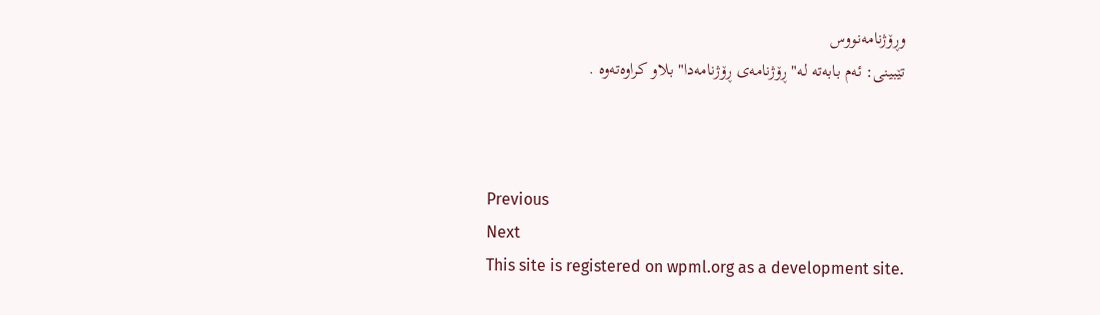وڕۆژنامه‌نووس
تێبینی: ئه‌م بابه‌ته‌ له‌"ڕۆژنامه‌ی ڕۆژنامه‌دا" بلاو كراوه‌ته‌وه‌ .



Previous
Next
This site is registered on wpml.org as a development site.